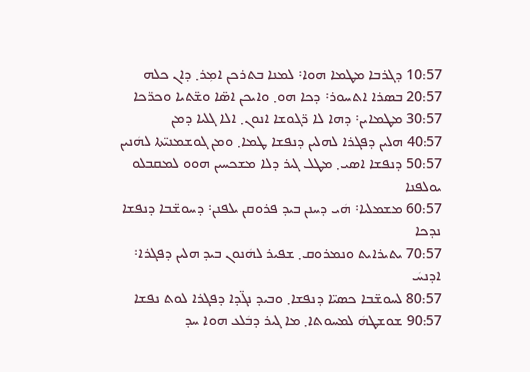10:57 ܕܓܪܒܐ ܡܛܡܐ ܗܘܐ܃ ܠܡܢܐ ܒܬܪܟܢ ܐܡܼܪ܂ ܕܐܢ ܟܠܗ
20:57 ܒܣܪܐ ܐܬܚܘܪ܃ ܕܟܐ ܗܘ܂ ܘܐܝܟܢ ܐܣ̈ܐ ܘܫ̈ܬܝܐ ܘܟܪ̈ܟܐ
30:57 ܡܛܡܐܝܢ܃ ܕܗܐ ܠܐ ܪ̈ܓܘܫܐ ܐܢܘܢ܂ ܐܠܐ ܓܠܝܐ ܕܡܢ
40:57 ܗܠܝܢ ܕܦܓܪܐ ܠܗܠܝܢ ܕܢܦܫܐ ܛܡܐ܂ ܘܡܢ ܓܘܫܡܢܝ̈ܬܐ ܠܗܿܢܝܢ
50:57 ܕܢܦܫܐ ܐܣܝ܂ ܡܛܠ ܓܝܪ ܕܠܐ ܡܫܟܚܝܢ ܗܘܘ ܠܡܩܒܠܘ ܝܘܠܦܢܐ
60:57 ܡܫܡܠܝܐ܃ ܗܿܝ ܕܚܢܢ ܒܝܕ ܦܪܘܩܢ ܝܠܦܢܢ܃ ܕܚܘܫ̈ܒܐ ܕܢܦܫܐ ܢܕܟܐ
70:57 ܝܬܝܪܐܝܬ ܘܢܡܪܘܩ܂ ܫܦܝܪ ܠܗܿܢܘܢ ܒܝܕ ܗܠܝܢ ܕܦܓܪܐ܃ ܐܕܢܚܿ
80:57 ܠܚܘܫ̈ܒܐ ܟܣܝ̈ܐ ܕܢܦܫܐ܂ ܘܒܝܕ ܢܓ̈ܕܐ ܕܦܓܪܐ ܠܘܬ ܢܦܫܐ
90:57 ܫܘܫܛܗܿ ܠܡܚܘܬܐ܂ ܡܐ ܓܝܪ ܕܒܿܠܥ ܗܘܐ ܚܕ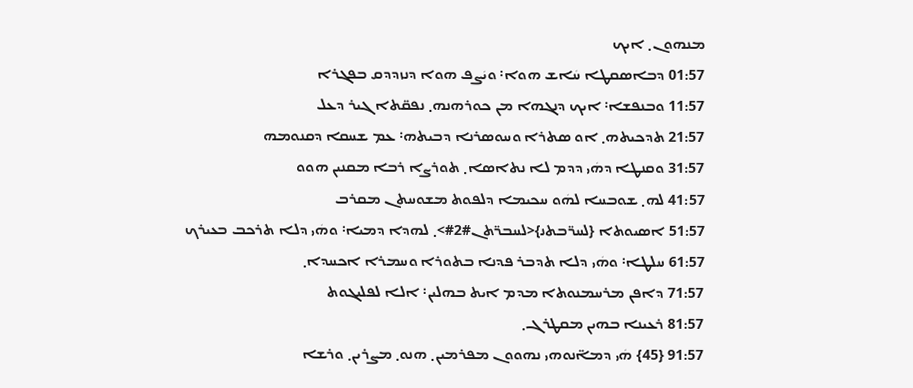ܡܢܗܘܢ܂ ܐܝܟ
01:57 ܕܒܐܣܩܛܐ ܚܿܐܫ ܗܘܐ܃ ܘܝܿܨܦ ܗܘܐ ܕܢܙܕܕܩ ܒܦܓܪܐ
11:57 ܘܒܢܦܫܐ܃ ܐܝܟ ܕܢܓܗܐ ܡܢ ܟܘܪܗܢܗ܂ ܢܦܩ̈ܬܐ ܓܝܪ ܕܥܠ
21:57 ܬܕܟܝܬܗ܂ ܐܘ ܣܬܪܐ ܘܚܘܣܪܢܐ ܕܒܝܬܗ܃ ܥܡ ܫܚܩܐ ܕܩܢܘܡܗ
31:57 ܘܩܢܛܐ ܕܗܿܝ ܕܕܡ ܠܐ ܢܬܐܣܐ܂ ܬܘܪܨܐ ܪܒܐ ܡܩܢܝܢ ܗܘܘ
41:57 ܠܗ܂ ܫܘܒܚܐ ܠܗܿܘ ܚܟܝܡܐ ܕܠܦܘܬ ܡܫܘܚܬܢ ܡܩܪܒ
51:57 ܐܣܝܘܬܐ ‍{ܠܚܪ̈ܒܬܢ‍}<ܠܚܒܪ̈ܬܢ#2#>܂ ܠܗܕܐ ܕܡܝܐ܃ ܘܗܿܝ ܕܠܐ ܬܪܟܒ ܒܥܝܪܟ
61:57 ܚܠܛܐ܃ ܘܗܿܝ ܕܠܐ ܬܕܒܪ ܦܕܢܐ ܒܬܘܪܐ ܘܚܡܪܐ ܐܟܚܕܐ܂
71:57 ܕܐܦܢ ܡܪܚܡܢܘܬܐ ܡܕܡ ܐܝܬ ܒܗܠܝܢ܃ ܐܠܐ ܠܦܠܝܓܘܬ
81:57 ܪܥܝܢܐ ܒܗܝܢ ܡܩܛܪܓ܂
91:57 {45} ܗܿܝ ܕܡܐ̈ܢܘܗܝ ܢܗܘܘܢ ܡܦܪܡܝܢ܂ ܗܢܘ܂ ܡܨܪܝܢ܂ ܘܪܫܐ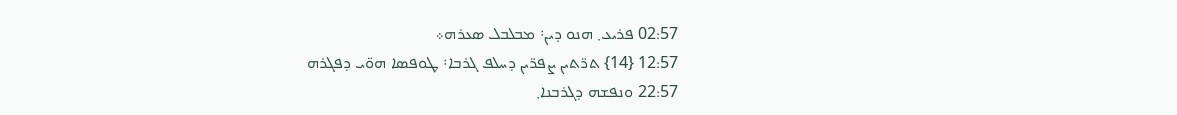02:57 ܦܪܝܥ܂ ܗܢܘ ܕܝܢ܃ ܡܒܠܒܠ ܣܥܪܗ܀
12:57 {14} ܬܪ̈ܬܝܢ ܨܦܪ̈ܝܢ ܕܚܠܦ ܓܪܒܐ܃ ܛܘܦܣܐ ܗܘ̈ܝ ܕܦܓܪܗ
22:57 ܘܢܦܫܗ ܕܓܪܒܢܐ܂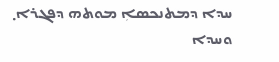ܚܕܐ ܕܡܬܢܟܣܐܼ ܡܘܬܗ ܕܦܓܪܐ܂ ܘܚܕܐ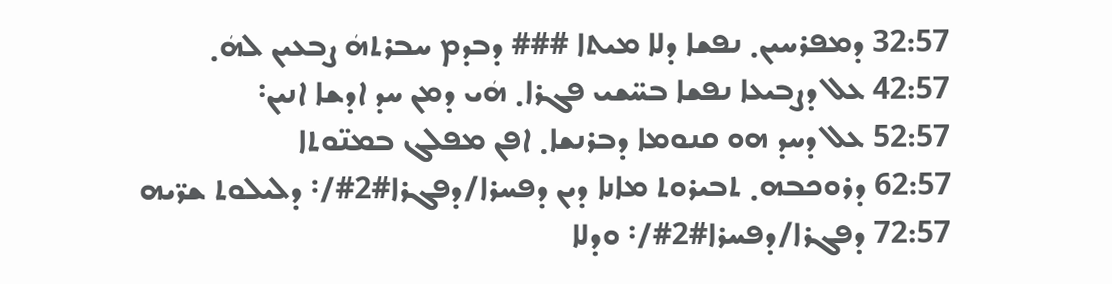32:57 ܕܡܦܪܚܝܢ܂ ܢܦܫܐ ܕܠܐ ܡܝܬܐ ### ܕܒܕܡ ܚܒܪܬܗܿ ܨܒܥܝܢ ܠܗܿ܂
42:57 ܥܠ ܕܨܒܝܥܐ ܢܦܫܐ ܒܚ̈ܫܝ ܦܓܪܐ܂ ܗܿܝ ܕܡܢ ܚܕ ܐܕܫܐ ܐܢܝܢ܃
52:57 ܥܠ ܕܚܕ ܗܘ ܩܢܘܡܐ ܕܒܪܢܫܐ܂ ܐܦܢ ܡܦܠܓ ܒܡܢ̈ܘܬܐ
62:57 ܕܪܘܟܒܗ܂ ܬܒܝܪܘܬ ܡܐܢܐ ܕܝܢ ܕܦܚܪܐ/ܕܦܓܪܐ#2#/܃ ܕܠܝܠܘܬ ܫܪ̈ܝܗ
72:57 ܕܦܓܪܐ/ܕܦܚܪܐ#2#/܃ ܘܕܠܐ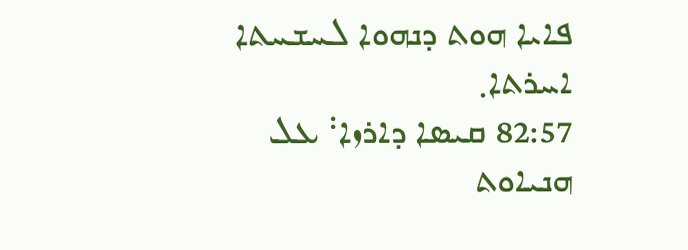ܦܐܝܐ ܗܘܬ ܕܢܗܘܐ ܠܚܫܚܬܐ ܐܚܪܬܐ܂
82:57 ܩܝܣܐ ܕܐܪܙܐ܃ ܥܠ ܗܢܝܐܘܬ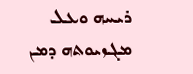ܪܝܚܗ ܘܥܠ ܡܓܙܝܘܬܗ ܕܡܢ